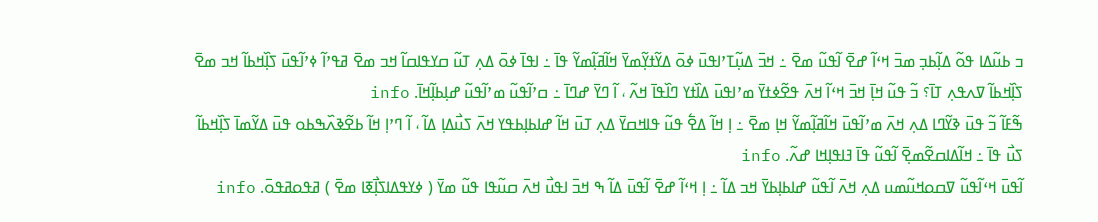ߏ ߕߎ߬ߡߊ ߟߋ߬ ߡߊ߲߬ߕߏ߲ ߘߏ߫ ߞߵߊ߬ ߝߐ߫ ߊ߬ߟߎ߬ ߘߐ߫ ߸ ߞߏ߫ ߡߎ߲߬ߠߴߊߟߎ߫ ߦߋ߫ ߡߌ߬ߙߌ߲߬ߘߌ߫ ߞߊ߬ߥߊ߲߬ߘߌ߬ ߟߊ߫ ߸ ߊߟߊ߫ ߦߋ߫ ߡߍ߲ ߠߎ߬ ߛߌߟߊߛߊ߬ ߞߏ ߘߐ߫ ߥߟߴߊ߬ ߦߴߊ߬ߟߎ߫ ߖߊ߲߰ߞߕߊ߬ ߞߏ ߘߐ߫ ߖߊ߲߰ߞߕߊ߬ ߜߍߟߍ߲ ߠߊ߫؟ ߏ߬ ߟߎ߬ ߞߊ߲߫ ߞߏ߫ ߞߵߊ߬ ߞߍ߫ ߟߐ߬ߦߙߌ߫ ߘߴߊߟߎ߫ ߡߊ߰ߙߌ ߣߊ߰ߟߊ߫ ߞߍ߬ ، ߊ߬ ߣߌ߫ ߝߣߊ߫ ߸ ߛߴߊ߬ߟߎ߬ ߘߴߊ߬ߟߎ߬ ߝߊ߲ߕߊ߲߬ߞߊ߫. info
ߒ߬ߓߊ߬ ߏ߬ ߟߎ߫ ߢߌ߬ߣߊ ߡߍ߲ ߞߍ߫ ߘߴߊ߬ߟߎ߫ ߞߊ߬ߥߊ߲߬ߘߌ߬ ߞߊ߲ ߘߐ߫ ߸ ߊ߲ ߞߊ߬ ߡߐ߱ ߟߎ߬ ߟߊߞߛߌ߫ ߡߍ߲ ߠߎ߫ ߞߊ߬ ߝߊߕߊ߲ߕߟߌ ߞߍ߫ ߖߎ߯ߡߊ߲ ߡߊ߬ ، ߊ߬ ߣߴߊ߲ ߞߊ߬ ߕߐ߬ߢߍ߰ߒߕߋ ߟߎ߫ ߡߌ߬ߘߊ߫ ߖߊ߲߰ߞߕߊ߬ ߖߎ߯ ߟߊ߫ ߸ ߞߊ߬ߡߊߛߐ߬ߘߐ߲߫ ߊ߬ߟߎ߬ ߟߊ߫ ߔߊߟߊ߲ߞߊ ߝߍ߬. info
ߊ߬ߟߎ߫ ߞߵߊ߬ߟߎ߬ ߜߛߋߞߎ߬ߘߎ ߡߍ߲ ߞߍ߫ ߊ߬ߟߎ߬ ߝߊߕߊ߲ߕߌ߫ ߞߏ ߡߊ߬ ߸ ߊ߲ ߞߵߊ߬ ߝߐ߫ ߊ߬ߟߎ߫ ߡߊ߬ ߒ ߞߏ߫ ߊߟߎ߯ ߞߍ߫ ߛߎ߬ߟߊ ߟߎ߬ ߘߌ߫ ( ߦߌߟߡߊߖߊ߲߯ߧߊ ߘߐ߫ ) ߥߟߋߥߟߋ߫. info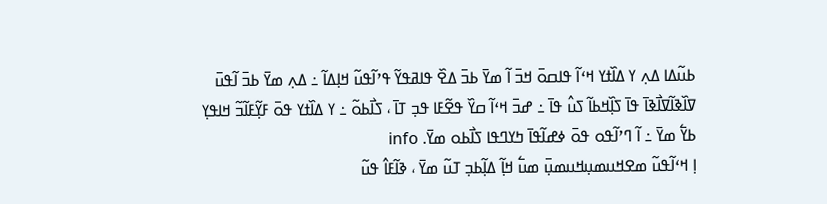ߕߎ߬ߡߊ ߡߍ߲ ߌ ߡߊ߰ߙߌ ߞߵߊ߬ ߟߊߛߋ߫ ߞߏ߫ ߊ߬ ߘߌ߫ ߕߏ߫ ߡߐ߰ ߟߊߥߟߌ߬ ߟߴߊ߬ߟߎ߬ ߞߊ߲ߡߊ߬ ߸ ߡߍ߲ ߘߌ߫ ߕߏ߫ ߊ߬ߟߎ߫ ߜߊ߰ߢߊ߬ߜߊ߯ߢߊ߫ ߟߊ߫ ߖߊ߲߰ߞߕߊ߬ ߖߎ߮ ߟߊ߫ ߸ ߝߏ߫ ߞߵߊ߬ ߛߌ߰ ߟߐ߬ߓߊ ߟߏ߲ ߠߊ߫ ، ߖߊ߯ߕߋ߬ ߸ ߌ ߡߊ߰ߙߌ ߟߋ߫ ߓߌ߲߬ߓߊ߬ߏ߬ ߞߊߟߌ߲ ߕߌ߱ ߘߌ߫ ߸ ߊ߬ ߣߴߊ߬ߟߋ ߟߋ߫ ߦߝߊ߬ߟߊ߫ ߤߌߣߟߊ ߖߊ߯ߕߋ ߘߌ߫. info
ߊ߲ ߞߵߊ߬ߟߎ߬ ߘߐߞߎߘߎ߲ߞߎߘߎ߲߫ ߘߎ߱ ߞߊ߲߬ ߡߊ߲߬ߕߏ߲ ߠߎ߬ ߘߌ߫ ، ߢߊ߬ߓߊ߮ ߟߎ߬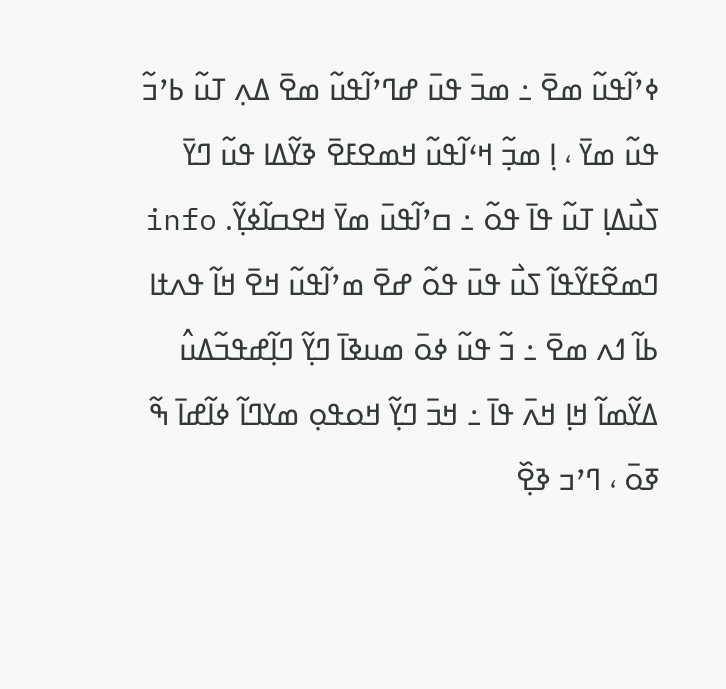ߦߴߊ߬ߟߎ߬ ߘߐ߫ ߸ ߘߏ߫ ߟߎ߫ ߝߣߴߊ߬ߟߎ߬ ߘߐ߫ ߡߍ߲ ߠߎ߬ ߕߴߏ߬ ߟߎ߬ ߘߌ߫ ، ߊ߲ ߘߏ߲߬ ߞߵߊ߬ߟߎ߬ ߞߘߐߓߐ߫ ߢߌ߬ߡߊ ߟߎ߬ ߣߌ߫ ߖߎ߯ߡߊ߲ ߠߎ߬ ߟߊ߫ ߟߋ߬ ߸ ߛߴߊ߬ߟߎ߫ ߘߌ߫ ߞߐߛߊ߬ߦߌ߲߬. info
ߣߘߐ߬ߓߌ߬ߟߊ߬ ߖߎ߯ ߟߎ߫ ߟߋ߬ ߝߐ߫ ߘߴߊ߬ߟߎ߬ ߞߐ߫ ߞߊ߬ ߟߍߙߊ ߕߊ߬ ߗߍ ߘߐ߫ ߸ ߏ߬ ߟߎ߬ ߦߋ߫ ߘߎߢߊ߫ ߣߌ߲߬ ߣߊ߲߬ߝߟߏ߬ߡߎ߮ ߡߌ߬ߘߊ߬ ߞߊ߲ ߞߍ߫ ߟߊ߫ ߸ ߞߏ߫ ߣߌ߲߬ ߞߋߟߋ߲ ߘߌߣߊ߬ ߦߊ߬ߝߊ߫ ߒ߬ ߧߋ߫ ، ߣߴߏ ߢߐ߲߰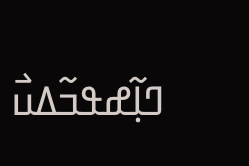ߣߊ߲߬ߝߟߏ߬ߡߎ߯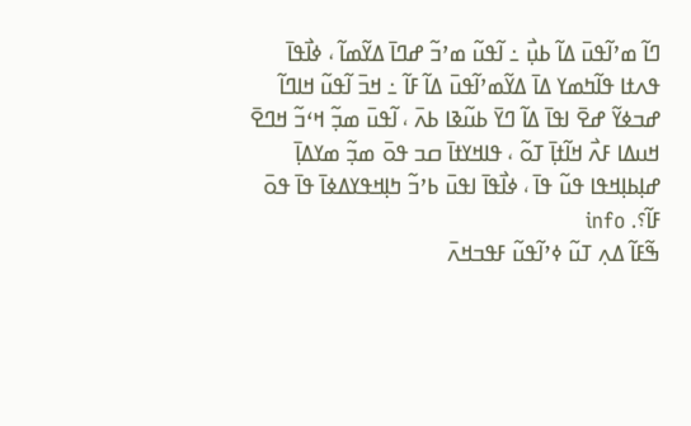ߣߊ߬ ߘߴߊ߬ߟߎ߫ ߡߊ߬ ߕߎ߲߯ ߸ ߊ߬ߟߎ߬ ߘߴߏ߬ ߝߣߊ߫ ߡߌ߬ߘߊ߬ ، ߦߊ߯ߟߊ߫ ߟߍߙߊ ߟߊ߬ߤߘߌ ߡߊ߫ ߡߌ߬ߘߴߊ߬ߟߎ߫ ߡߊ߬ ߓߊ߬ ߸ ߞߏ߫ ߊ߬ߟߎ߬ ߞߊߣߊ߬ ߝߏߦߌ߬ ߝߐ߫ ߊߟߊ߫ ߡߊ߬ ߣߌ߫ ߕߎ߬ߢߊ ߕߍ߫ ، ߊ߬ߟߎ߫ ߘߏ߲߬ ߞߵߏ߬ ߞߣߐ߫ ߞߎߡߊ ߓߍ߯ ߞߊ߬ߙߊ߲߫ ߠߋ߬ ، ߟߊߞߌߙߊ߫ ߛߏ ߟߋ߫ ߘߏ߲߬ ߘߌߡߊ߲߫ ߝߊ߲ߕߊ߲ߞߟߊ ߟߎ߬ ߟߊ߫ ، ߦߊ߯ߟߊ߫ ߊߟߎ߫ ߕߴߏ߬ ߤߊ߲ߞߟߌߡߦߊ߫ ߟߊ߫ ߟߋ߫ ߓߊ߬؟. info
ߒ߬ߓߊ߬ ߡߍ߲ ߠߎ߬ ߦߴߊ߬ߟߎ߬ ߓߟߏߞߍ߫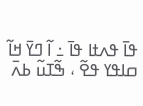ߟߊ߫ ߟߍߙߊ ߟߊ߫ ߸ ߊ߬ ߣߌ߫ ߞߊ߬ ߛߊߟߌ ߟߐ߬ ، ߒ߬ߠߎ߬ ߕߍ߫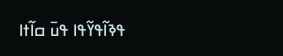ߟߢߊ߬ߟߌ߬ߟߊ ߟߎ߫ ߛߊ߬ߙߊ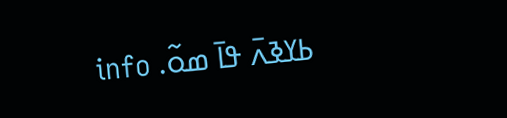ߕߌߢߍ߫ ߟߊ߫ ߘߋ߬. info